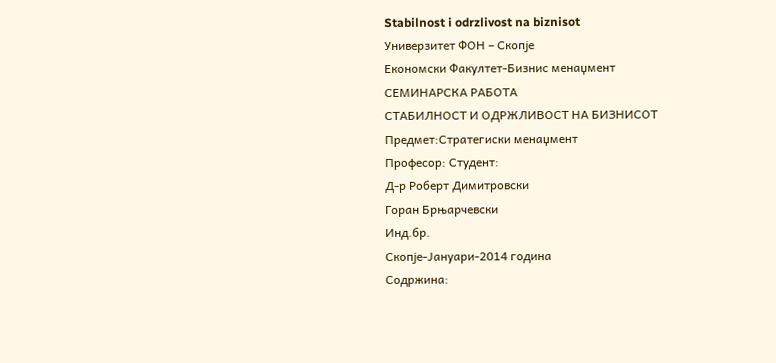Stabilnost i odrzlivost na biznisot
Универзитет ФОН – Скопје
Економски Факултет-Бизнис менаџмент
СЕМИНАРСКА РАБОТА
СТАБИЛНОСТ И ОДРЖЛИВОСТ НА БИЗНИСОТ
Предмет:Стратегиски менаџмент
Професор: Студент:
Д-р Роберт Димитровски
Горан Брњарчевски
Инд.бр.
Скопје-Јануари-2014 година
Содржина: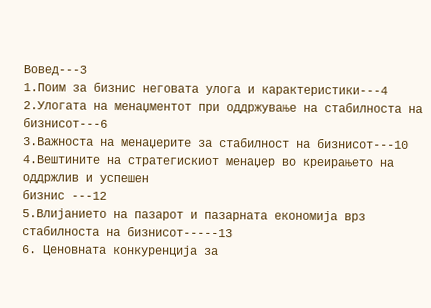Вовед---3
1.Поим за бизнис неговата улога и карактеристики---4
2.Улогата на менаџментот при оддржување на стабилноста на бизнисот---6
3.Важноста на менаџерите за стабилност на бизнисот---10
4.Вештините на стратегискиот менаџер во креирањето на оддржлив и успешен
бизнис ---12
5.Влијанието на пазарот и пазарната економија врз стабилноста на бизнисот-----13
6. Ценовната конкуренција за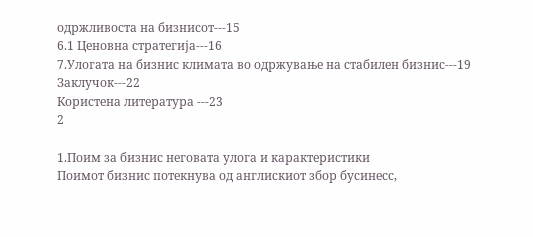одржливоста на бизнисот---15
6.1 Ценовна стратегија---16
7.Улогата на бизнис климата во одржување на стабилен бизнис---19
Заклучок---22
Користена литература ---23
2

1.Поим за бизнис неговата улога и карактеристики
Поимот бизнис потекнува од англискиот збор бусинесс,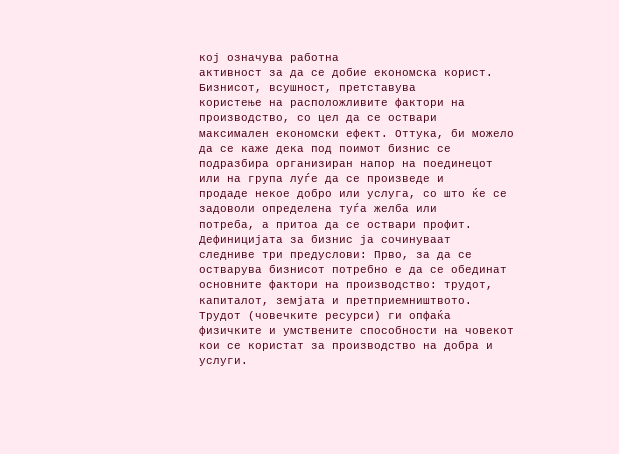кој означува работна
активност за да се добие економска корист. Бизнисот, всушност, претставува
користење на расположливите фактори на производство, со цел да се оствари
максимален економски ефект. Оттука, би можело да се каже дека под поимот бизнис се
подразбира организиран напор на поединецот или на група луѓе да се произведе и
продаде некое добро или услуга, со што ќе се задоволи определена туѓа желба или
потреба, а притоа да се оствари профит. Дефиницијата за бизнис ја сочинуваат
следниве три предуслови: Прво, за да се остварува бизнисот потребно е да се обединат
основните фактори на производство: трудот, капиталот, земјата и претприемништвото.
Трудот (човечките ресурси) ги опфаќа физичките и умствените способности на човекот
кои се користат за производство на добра и услуги.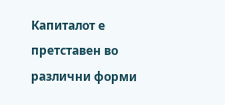Капиталот е претставен во
различни форми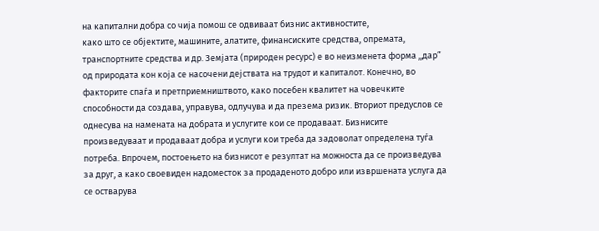на капитални добра со чија помош се одвиваат бизнис активностите,
како што се објектите, машините, алатите, финансиските средства, опремата,
транспортните средства и др. Земјата (природен ресурс) е во неизменета форма ,,дар”
од природата кон која се насочени дејствата на трудот и капиталот. Конечно, во
факторите спаѓа и претприемништвото, како посебен квалитет на човечките
способности да создава, управува, одлучува и да презема ризик. Вториот предуслов се
однесува на намената на добрата и услугите кои се продаваат. Бизнисите
произведуваат и продаваат добра и услуги кои треба да задоволат определена туѓа
потреба. Впрочем, постоењето на бизнисот е резултат на можноста да се произведува
за друг, а како своевиден надоместок за продаденото добро или извршената услуга да
се остварува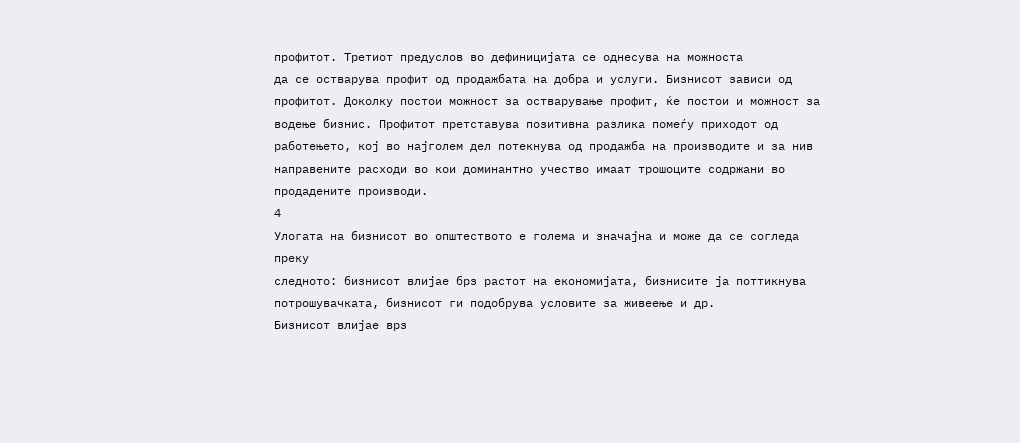профитот. Третиот предуслов во дефиницијата се однесува на можноста
да се остварува профит од продажбата на добра и услуги. Бизнисот зависи од
профитот. Доколку постои можност за остварување профит, ќе постои и можност за
водење бизнис. Профитот претставува позитивна разлика помеѓу приходот од
работењето, кој во најголем дел потекнува од продажба на производите и за нив
направените расходи во кои доминантно учество имаат трошоците содржани во
продадените производи.
4
Улогата на бизнисот во општеството е голема и значајна и може да се согледа преку
следното: бизнисот влијае брз растот на економијата, бизнисите ја поттикнува
потрошувачката, бизнисот ги подобрува условите за живеење и др.
Бизнисот влијае врз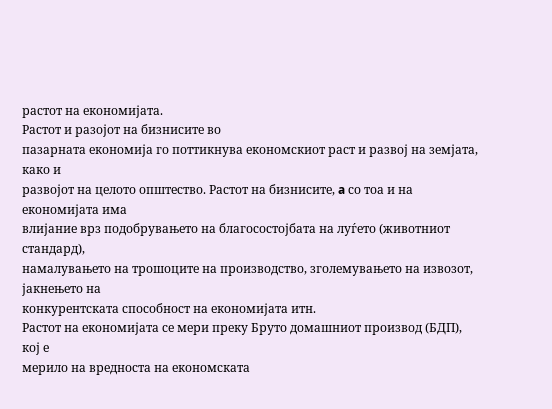растот на економијата.
Растот и разојот на бизнисите во
пазарната економија го поттикнува економскиот раст и развој на земјата, како и
развојот на целото општество. Растот на бизнисите, a со тоа и на економијата има
влијание врз подобрувањето на благосостојбата на луѓето (животниот стандард),
намалувањето на трошоците на производство, зголемувањето на извозот, јакнењето на
конкурентската способност на економијата итн.
Растот на економијата се мери преку Бруто домашниот производ (БДП), кој е
мерило на вредноста на економската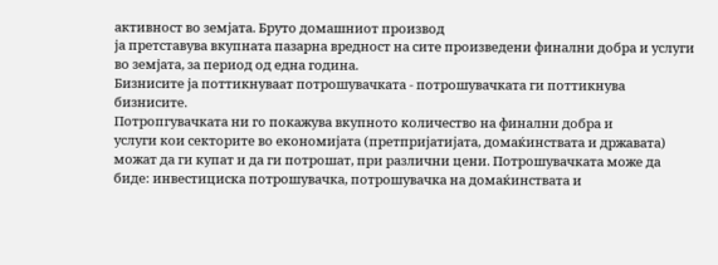активност во земјата. Бруто домашниот производ
ја претставува вкупната пазарна вредност на сите произведени финални добра и услуги
во земјата, за период од една година.
Бизнисите ја поттикнуваат потрошувачката - потрошувачката ги поттикнува
бизнисите.
Потропгувачката ни го покажува вкупното количество на финални добра и
услуги кои секторите во економијата (претпријатијата, домаќинствата и државата)
можат да ги купат и да ги потрошат, при различни цени. Потрошувачката може да
биде: инвестициска потрошувачка, потрошувачка на домаќинствата и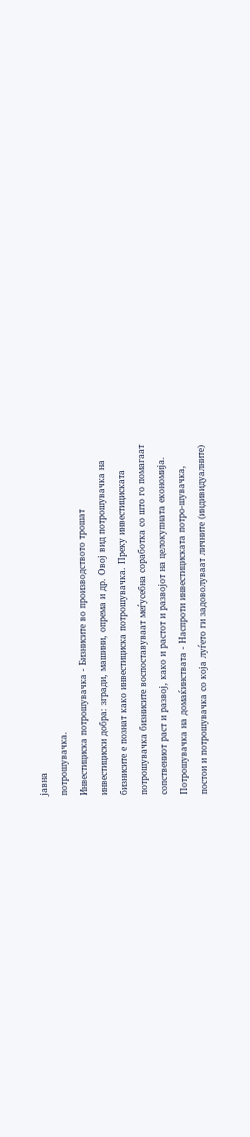јавна
потрошувачка.
Инвестициска потрошувачка - Бизнисите во производството трошат
инвестициски добра: згради, машини, опрема и др. Овој вид потрошувачка на
бизнисите е познат како инвестициска потрошувачка. Преку инвестициската
потрошувачка бизнисите воспоставуваат меѓусебна соработка со што го помагаат
сопствениот раст и развој, како и растот и развојот на целокупната економија.
Потрошувачка на домаќинствата - Наспроти инвестициската потро-шувачка,
постои и потрошувачка со која луѓето ги задоволуваат личните (индивидуалните)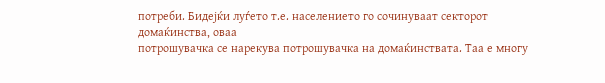потреби. Бидејќи луѓето т.е. населението го сочинуваат секторот домаќинства, оваа
потрошувачка се нарекува потрошувачка на домаќинствата. Таа е многу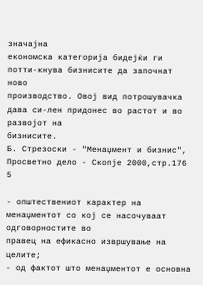значајна
економска категорија бидејќи ги потти-кнува бизнисите да започнат ново
производство. Овој вид потрошувачка дава си-лен придонес во растот и во развојот на
бизнисите.
Б. Стрезоски - "Менаџмент и бизнис", Просветно дело - Скопје 2000,стр.176
5

- општествениот карактер на менаџментот со кој се насочуваат одговорностите во
правец на ефикасно извршување на целите;
- од фактот што менаџментот е основна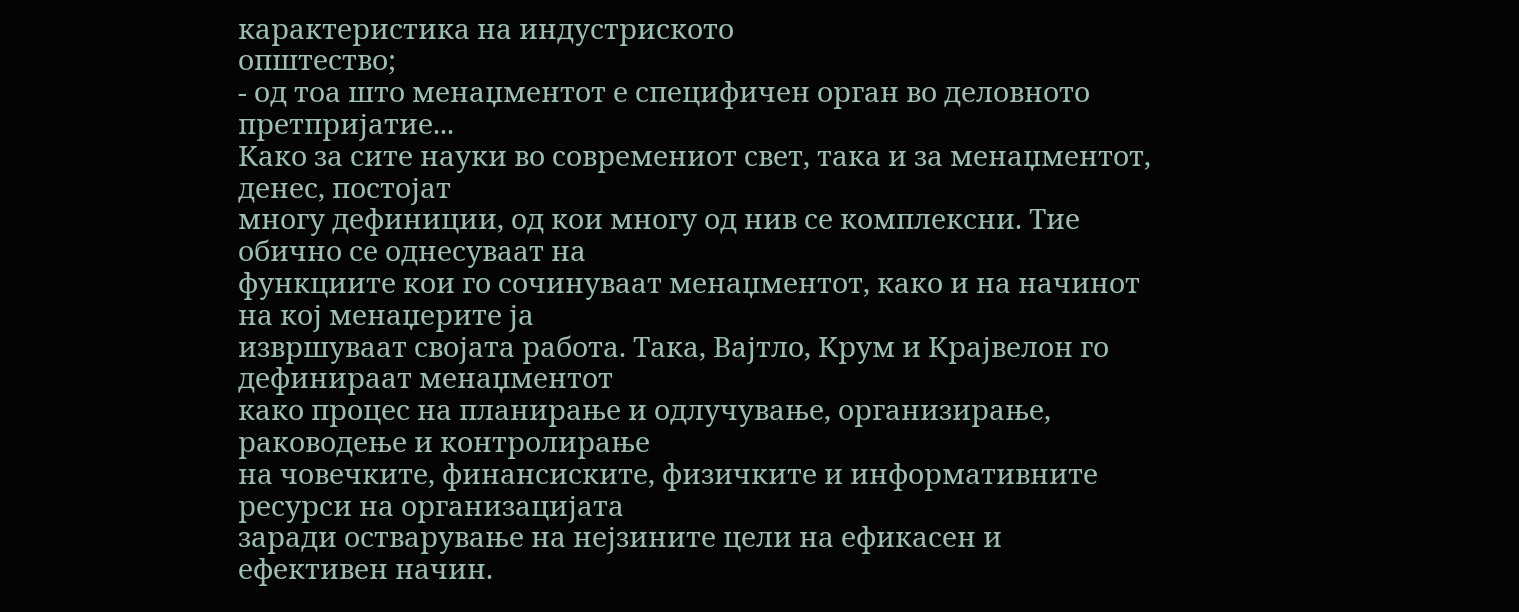карактеристика на индустриското
општество;
- од тоа што менаџментот е специфичен орган во деловното претпријатие...
Како за сите науки во современиот свет, така и за менаџментот, денес, постојат
многу дефиниции, од кои многу од нив се комплексни. Тие обично се однесуваат на
функциите кои го сочинуваат менаџментот, како и на начинот на кој менаџерите ја
извршуваат својата работа. Така, Вајтло, Крум и Крајвелон го дефинираат менаџментот
како процес на планирање и одлучување, организирање, раководење и контролирање
на човечките, финансиските, физичките и информативните ресурси на организацијата
заради остварување на нејзините цели на ефикасен и ефективен начин.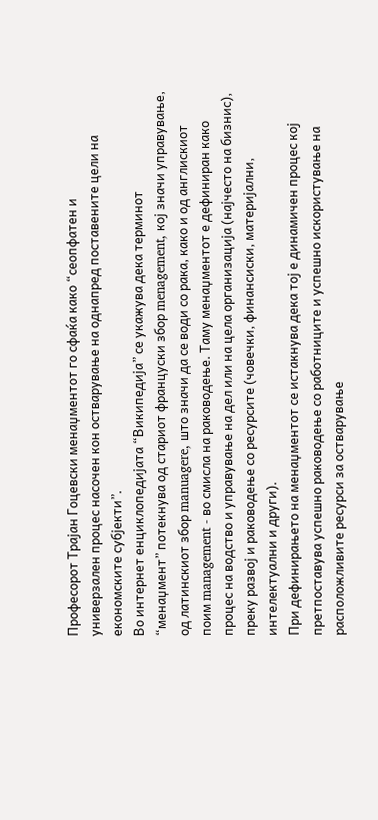Професорот Трајан Гоцевски менаџментот го сфаќа како “сеопфатен и
универзален процес насочен кон остварување на однапред поставените цели на
економските субјекти”.
Во интернет енциклопедијата “Википедија” се укажува дека терминот
“менаџмент” потекнува од стариот француски збор menagement, кој значи управување,
од латинскиот збор manuagere, што значи да се води со рака, како и од англискиот
поим management - во смисла на раководење. Таму менаџментот е дефиниран како
процес на водство и управување на дел или на цела организација (најчесто на бизнис),
преку развој и раководење со ресурсите (човечки, финансиски, материјални,
интелектуални и други).
При дефинирањето на менаџментот се истакнува дека тој е динамичен процес кој
претпоставува успешно раководење со работниците и успешно искористување на
расположливите ресурси за остварување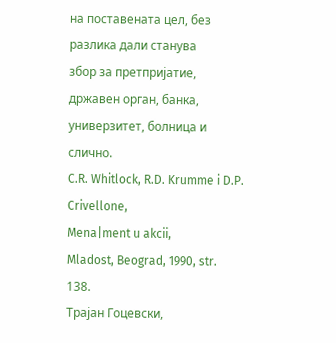на поставената цел, без разлика дали станува
збор за претпријатие, државен орган, банка, универзитет, болница и слично.
C.R. Whitlock, R.D. Krumme i D.P. Crivellone,
Mena|ment u akcii,
Mladost, Beograd, 1990, str. 138.
Трајан Гоцевски,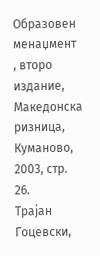Образовен менаџмент
, второ издание, Македонска ризница, Куманово, 2003, стр. 26.
Трајан Гоцевски,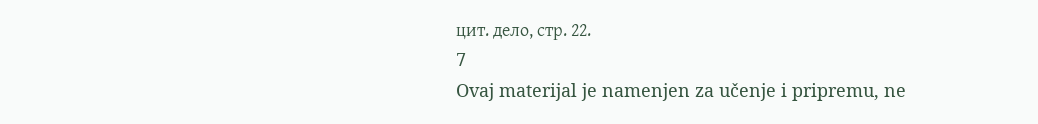цит. дело, стр. 22.
7
Ovaj materijal je namenjen za učenje i pripremu, ne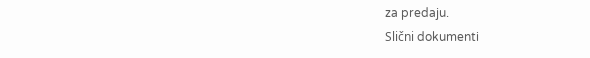za predaju.
Slični dokumenti